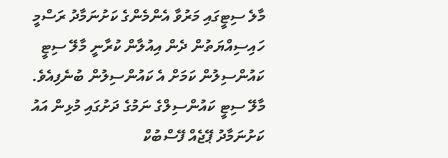މާލެ ސިޓީގައި މަރުވާ އެންމެންގެ ކަށުނަމާދު ރަސްމީ ހައިސިއްޔަތުން ދެން އިއުލާން ކުރާނީ މާލޭ ސިޓީ ކައުންސިލުން ކަމަށް އެ ކައުންސިލުން ބުނެފިއެވެ.
މާލޭ ސިޓީ ކައުންސިލްގެ ނަމުގެ ދަށުގައި މުޅިން އައު ކަށުނަމާދު ޕޭޖެއް ފޭސްބުކް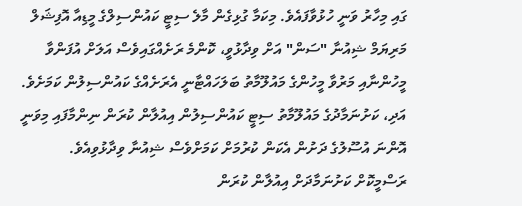ގައި މިހާރު ވަނީ ހުޅުވާފައެވެ. މިކަމާ ގުޅިގެން މާލެ ސިޓީ ކައުންސިލްގެ މީޑިއާ އޮފިޝަލް މަރިޔަމް ޝިއުނާ "ސަން" އަށް ވިދާޅުވީ، ކޮންމެ ރަށެއްގައިވެސް އަލަށް އުފަންވާ މީހުންނާއި މަރުވާ މީހުންގެ މައުލޫމާތު ބަލަހައްޓާނީ އެރަށެއްގެ ކައުންސިލުން ކަމަށެވެ. އަދި، ކަށުނަމާދުގެ މައުލޫމާތު ސިޓީ ކައުންސިލުން އިއުލާން ކުރަން ނިންމާފައި މިވަނީ އޮންނަ އުސޫލުގެ ދަށުން އެކަން ކުރުމަށް ކަމަށްވެސް ޝިއުނާ ވިދާޅުވިއެވެ.
ރަސްމީކޮށް ކަށުނަމާދަށް އިއުލާން ކުރަން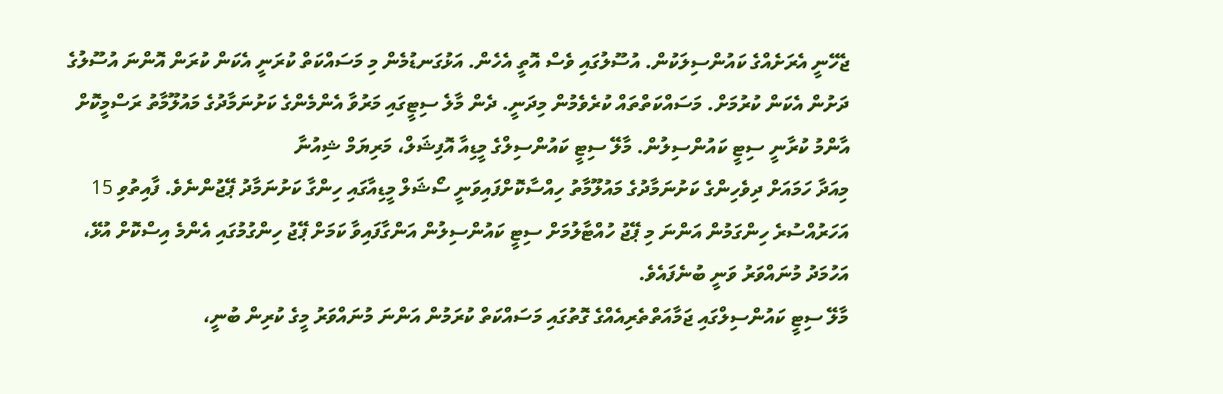ޖެހޭނީ އެރަށެއްގެ ކައުންސިލަކުން. އުސޫލުގައި ވެސް އޮތީ އެހެން. އަޅުގަނޑުމެން މި މަސައްކަތް ކުރަނީ އެކަން ކުރަން އޮންނަ އުސޫލުގެ ދަށުން އެކަން ކުރުމަށް. މަސައްކަތްތައް ކުރެވެމުން މިދަނީ. ދެން މާލެ ސިޓީގައި މަރުވާ އެންމެންގެ ކަށުނަމާދުގެ މައުލޫމާތު ރަސްމީކޮށް އާންމު ކުރާނީ ސިޓީ ކައުންސިލުން. މާލޭ ސިޓީ ކައުންސިލްގެ މީޑިއާ އޮފިޝަލް، މަރިޔަމް ޝިއުނާ
މިއަދާ ހަމައަށް ދިވެހިންގެ ކަށުނަމާދުގެ މައުލޫމާތު ހިއްސާކޮށްފައިވަނީ ސޯޝަލް މީޑިއާގައި ހިންގާ ކަށުނަމާދު ޕޭޖުންނެވެ. ފާއިތުވި 15 އަހަރުއްސުރެ ހިންގަމުން އަންނަ މި ޕޭޖު ހުއްޓާލުމަށް ސިޓީ ކައުންސިލުން އަންގާފައިވާ ކަމަށް ޕޭޖު ހިންގުމުގައި އެންމެ އިސްކޮށް އުޅޭ، އަހުމަދު މުނައްވަރު ވަނީ ބުނެފައެވެ.
މާލޭ ސިޓީ ކައުންސިލްގައި ޖަމާއަތްތެރިއެއްގެ ގޮތުގައި މަސައްކަތް ކުރަމުން އަންނަ މުނައްވަރު މީގެ ކުރިން ބުނީ،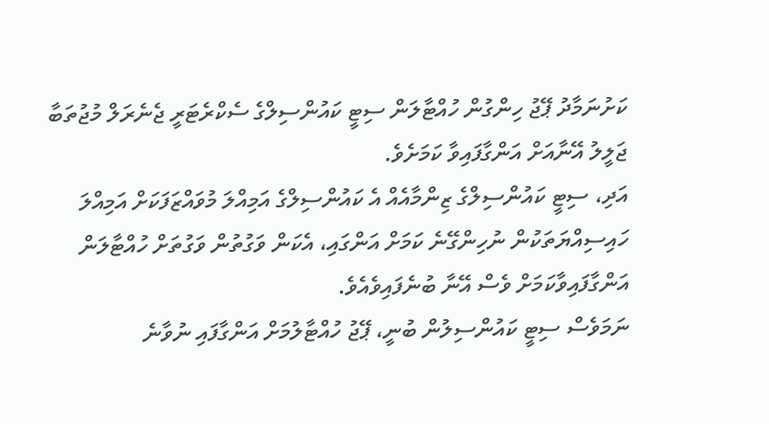ކަށުނަމާދު ޕޭޖު ހިންގުން ހުއްޓާލަން ސިޓީ ކައުންސިލްގެ ސެކްރެޓަރީ ޖެނެރަލް މުޖުތަބާ ޖަލީލު އޭނާއަށް އަންގާފައިވާ ކަމަށެވެ.
އަދި، ސިޓީ ކައުންސިލްގެ ޒިންމާއެއް އެ ކައުންސިލްގެ އަމިއްލަ މުވައްޒަފަކަށް އަމިއްލަ ހައިސިއްޔަތަކުން ނުހިންގޭނެ ކަމަށް އަންގައި، އެކަން ވަގުތުން ވަގުތަށް ހުއްޓާލަން އަންގާފައިވާކަމަށް ވެސް އޭނާ ބުނެފައިވެއެވެ.
ނަމަވެސް ސިޓީ ކައުންސިލުން ބުނީ، ޕޭޖު ހުއްޓާލުމަށް އަންގާފައި ނުވާނެ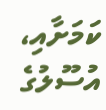ކަމަށާއި، އުސޫލުގެ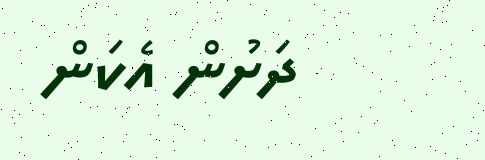ދަށުން އެކަން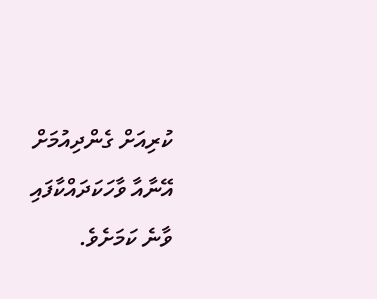ކުރިއަށް ގެންދިއުމަށް އޭނާއާ ވާހަކަދައްކާފައި ވާނެ ކަމަށެވެ.